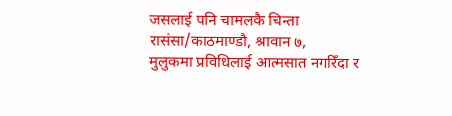जसलाई पनि चामलकै चिन्ता
रासंसा/काठमाण्डौ, श्रावान ७,
मुलुकमा प्रविधिलाई आत्मसात नगरिँदा र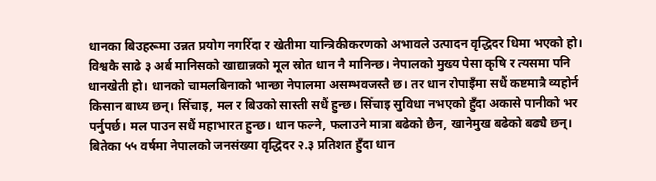धानका बिउहरूमा उन्नत प्रयोग नगरिँदा र खेतीमा यान्त्रिकीकरणको अभावले उत्पादन वृद्धिदर धिमा भएको हो। विश्वकै साढे ३ अर्ब मानिसको खाद्यान्नको मूल स्रोत धान नै मानिन्छ। नेपालको मुख्य पेसा कृषि र त्यसमा पनि धानखेती हो। धानको चामलबिनाको भान्छा नेपालमा असम्भवजस्तै छ। तर धान रोपाइँमा सधैं कष्टमात्रै व्यहोर्न किसान बाध्य छन्। सिँचाइ, मल र बिउको सास्ती सधैं हुन्छ। सिँचाइ सुविधा नभएको हुँदा अकासे पानीको भर पर्नुपर्छ। मल पाउन सधैं महाभारत हुन्छ। धान फल्ने, फलाउने मात्रा बढेको छैन, खानेमुख बढेको बढ्यै छन्। बितेका ५५ वर्षमा नेपालको जनसंख्या वृद्धिदर २.३ प्रतिशत हुँदा धान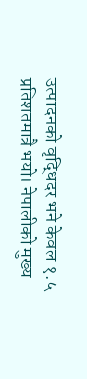उत्पादनको वृद्धिदर भने केवल १.५ प्रतिशतमात्रै भयो। नेपालीको मुख्य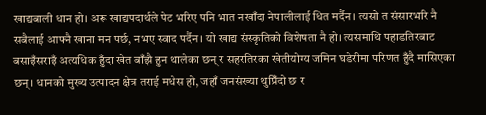खाद्यबाली धान हो। अरू खाद्यपदार्थले पेट भरिए पनि भात नखाँदा नेपालीलाई धित मर्दैन। त्यसो त संसारभरि नै सबैलाई आफ्नै खाना मन पर्छ, नभए स्वाद पर्दैन। यो खाद्य संस्कृतिको विशेषता नै हो। त्यसमाथि पहाडतिरबाट बसाइँसराइँ अत्यधिक हुँदा खेत बाँझै हुन थालेका छन् र सहरतिरका खेतीयोग्य जमिन घडेरीमा परिणत हुँदै मासिएका छन्। धानको मुख्य उत्पादन क्षेत्र तराई मधेस हो, जहाँ जनसंख्या थुप्रिँदो छ र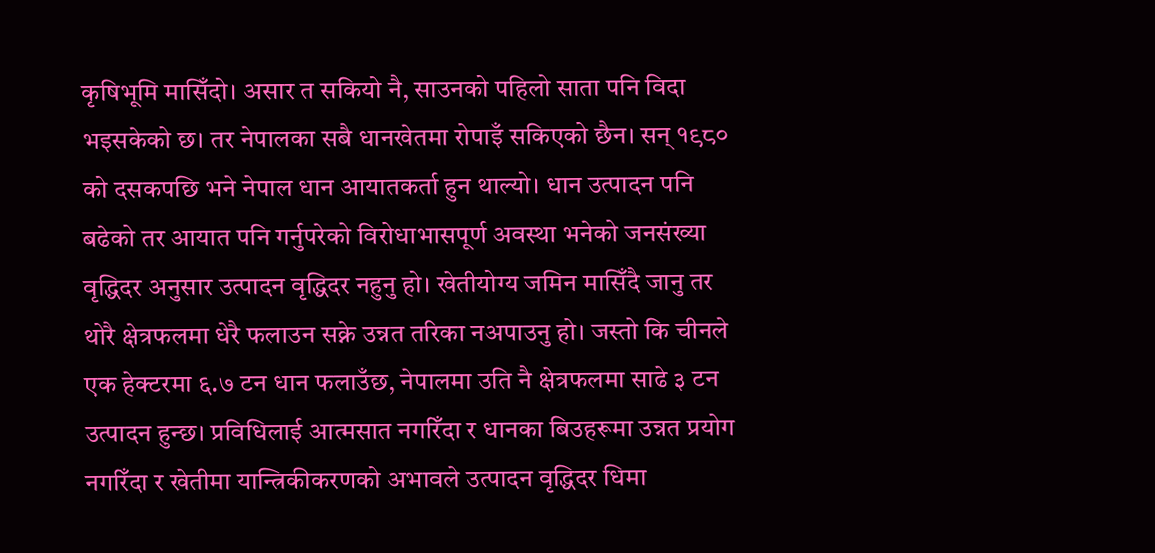कृषिभूमि मासिँदो। असार त सकियो नै, साउनको पहिलो साता पनि विदा भइसकेको छ। तर नेपालका सबै धानखेतमा रोपाइँ सकिएको छैन। सन् १९८० को दसकपछि भने नेपाल धान आयातकर्ता हुन थाल्यो। धान उत्पादन पनि बढेको तर आयात पनि गर्नुपरेको विरोधाभासपूर्ण अवस्था भनेको जनसंख्या वृद्धिदर अनुसार उत्पादन वृद्धिदर नहुनु हो। खेतीयोग्य जमिन मासिँदै जानु तर थोरै क्षेत्रफलमा धेरै फलाउन सक्ने उन्नत तरिका नअपाउनु हो। जस्तो कि चीनले एक हेक्टरमा ६.७ टन धान फलाउँछ, नेपालमा उति नै क्षेत्रफलमा साढे ३ टन उत्पादन हुन्छ। प्रविधिलाई आत्मसात नगरिँदा र धानका बिउहरूमा उन्नत प्रयोग नगरिँदा र खेतीमा यान्त्रिकीकरणको अभावले उत्पादन वृद्धिदर धिमा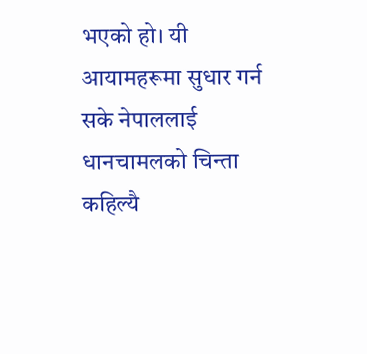भएको हो। यी आयामहरूमा सुधार गर्न सके नेपाललाई धानचामलको चिन्ता कहिल्यै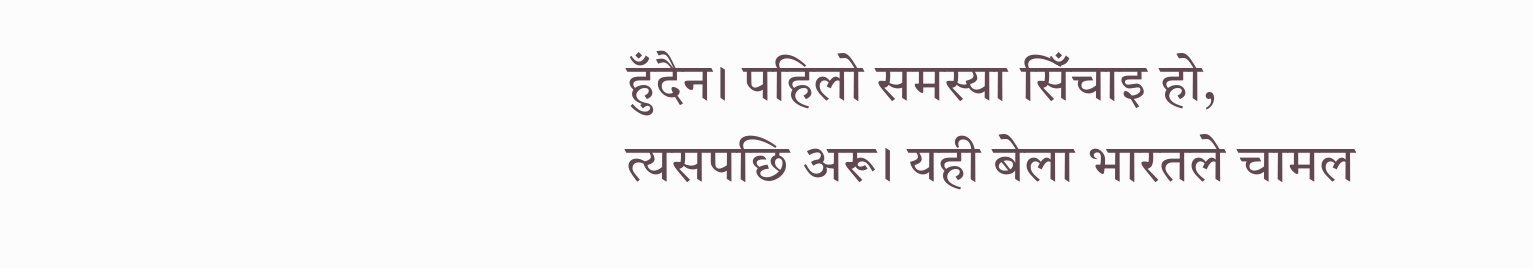हुँदैन। पहिलो समस्या सिँचाइ हो, त्यसपछि अरू। यही बेला भारतले चामल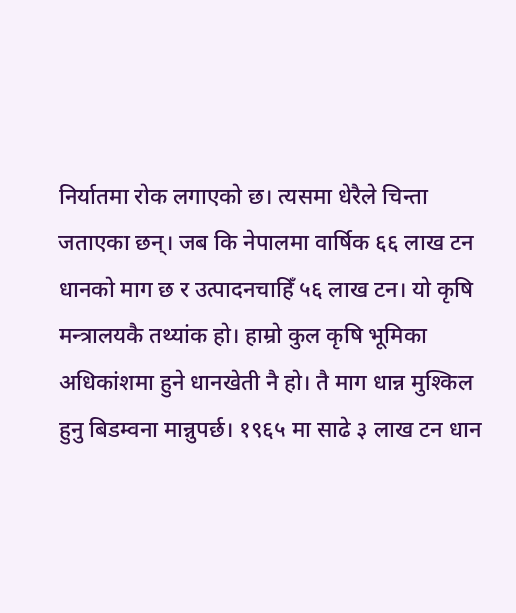निर्यातमा रोक लगाएको छ। त्यसमा धेरैले चिन्ता जताएका छन्। जब कि नेपालमा वार्षिक ६६ लाख टन धानको माग छ र उत्पादनचाहिँ ५६ लाख टन। यो कृषि मन्त्रालयकै तथ्यांक हो। हाम्रो कुल कृषि भूमिका अधिकांशमा हुने धानखेती नै हो। तै माग धान्न मुश्किल हुनु बिडम्वना मान्नुपर्छ। १९६५ मा साढे ३ लाख टन धान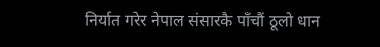निर्यात गरेर नेपाल संसारकै पाँचौं ठूलो धान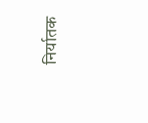निर्यातक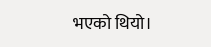भएको थियो।